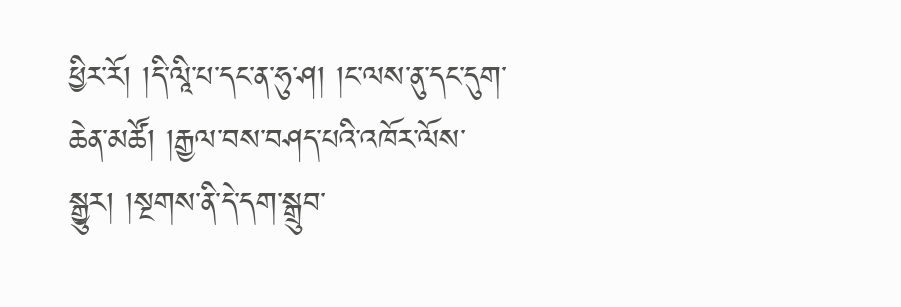ཕྱིར་རོ། །དི་ལཱི་པ་དང་ན་ཧུ་ཤ། །ང་ལས་ནུ་དང་དུག་ཆེན་མཚོ། །རྒྱལ་བས་བཤད་པའི་འཁོར་ལོས་སྒྱུར། །སྔགས་ནི་དེ་དག་སྒྲུབ་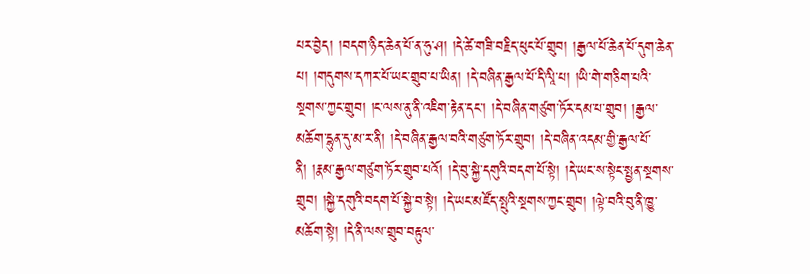པར་བྱེད། །བདག་ཉིད་ཆེན་པོ་ན་ཧུ་ཤ། །དེ་ཚེ་གཟི་བརྗིད་ཕུང་པོ་གྲུབ། །རྒྱལ་པོ་ཆེན་པོ་དུག་ཆེན་པ། །གདུགས་དཀར་པོ་ཡང་གྲུབ་པ་ཡིན། །དེ་བཞིན་རྒྱལ་པོ་དི་ལཱི་པ། །ཡི་གེ་གཅིག་པའི་སྔགས་ཀྱང་གྲུབ། །ང་ལས་ནུ་ནི་འཇིག་རྟེན་དང་། །དེ་བཞིན་གཙུག་ཏོར་དམ་པ་གྲུབ། །རྒྱལ་མཆོག་དྷུན་དུ་མ་ར་ནི། །དེ་བཞིན་རྒྱལ་བའི་གཙུག་ཏོར་གྲུབ། །དེ་བཞིན་འདམ་གྱི་རྒྱལ་པོ་ནི། །རྣམ་རྒྱལ་གཙུག་ཏོར་གྲུབ་པའོ། །དེ་བུ་སྐྱེ་དགུའི་བདག་པོ་སྟེ། །དེ་ཡང་ས་སྟེང་སྤྱན་སྔགས་གྲུབ། །སྐྱེ་དགུའི་བདག་པོ་སྐྱེ་བ་སྟེ། །དེ་ཡང་མཛོད་སྤུའི་སྔགས་ཀྱང་གྲུབ། །ལྟེ་བའི་བུ་ནི་ཁྱུ་མཆོག་སྟེ། །དེ་ནི་ལས་གྲུབ་བརྟུལ་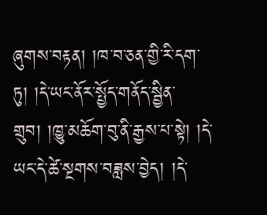ཞུགས་བརྟན། །ཁ་བ་ཅན་གྱི་རི་དག་ཏུ། །དེ་ཡང་ནོར་སྤྱོད་གནོད་སྦྱིན་གྲུབ། །ཁྱུ་མཆོག་བུ་ནི་རྒྱས་པ་སྟེ། །དེ་ཡང་དེ་ཚེ་སྔགས་བཟླས་བྱེད། །དེ་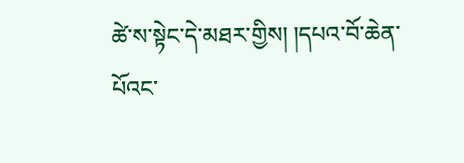ཚེ་ས་སྟེང་དེ་མཐར་གྱིས། །དཔའ་བོ་ཆེན་པོའང་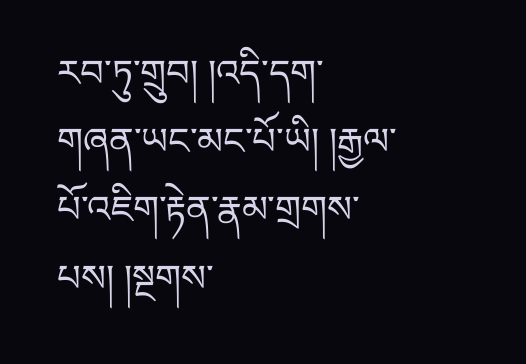རབ་ཏུ་གྲུབ། །འདི་དག་གཞན་ཡང་མང་པོ་ཡི། །རྒྱལ་པོ་འཇིག་རྟེན་རྣམ་གྲགས་པས། །སྔགས་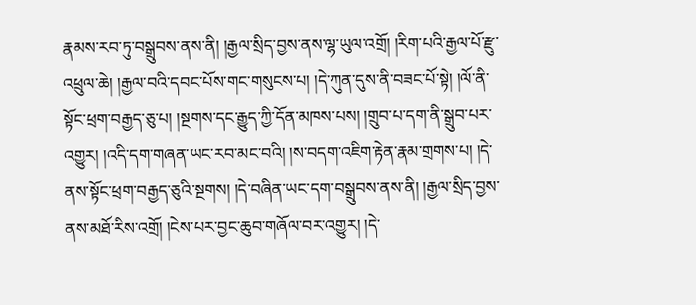རྣམས་རབ་ཏུ་བསྒྲུབས་ནས་ནི། །རྒྱལ་སྲིད་བྱས་ནས་ལྷ་ཡུལ་འགྲོ། །རིག་པའི་རྒྱལ་པོ་རྫུ་འཕྲུལ་ཆེ། །རྒྱལ་བའི་དབང་པོས་གང་གསུངས་པ། །དེ་ཀུན་དུས་ནི་བཟང་པོ་སྟེ། །ལོ་ནི་སྟོང་ཕྲག་བརྒྱད་ཅུ་པ། །སྔགས་དང་རྒྱུད་ཀྱི་དོན་མཁས་པས། །གྲུབ་པ་དག་ནི་སྒྲུབ་པར་འགྱུར། །འདི་དག་གཞན་ཡང་རབ་མང་བའི། །ས་བདག་འཇིག་རྟེན་རྣམ་གྲགས་པ། །དེ་ནས་སྟོང་ཕྲག་བརྒྱད་ཅུའི་སྔགས། །དེ་བཞིན་ཡང་དག་བསྒྲུབས་ནས་ནི། །རྒྱལ་སྲིད་བྱས་ནས་མཐོ་རིས་འགྲོ། །ངེས་པར་བྱང་ཆུབ་གཞོལ་བར་འགྱུར། །དེ་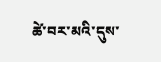ཚེ་བར་མའི་དུས་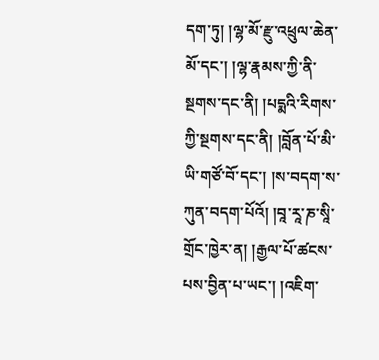དག་ཏུ། །ལྷ་མོ་རྫུ་འཕྲུལ་ཆེན་མོ་དང་། །ལྷ་རྣམས་ཀྱི་ནི་སྔགས་དང་ནི། །པདྨའི་རིགས་ཀྱི་སྔགས་དང་ནི། །བློན་པོ་མི་ཡི་གཙོ་བོ་དང་། །ས་བདག་ས་ཀུན་བདག་པོའོ། །བཱ་རཱ་ཎ་སཱི་གྲོང་ཁྱེར་ན། །རྒྱལ་པོ་ཚངས་པས་བྱིན་པ་ཡང་། །འཇིག་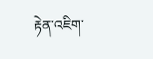རྟེན་འཇིག་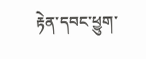རྟེན་དབང་ཕྱུག་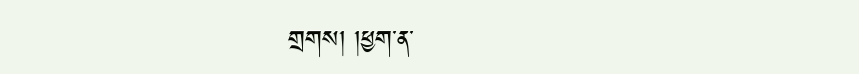གྲགས། །ཕྱག་ན་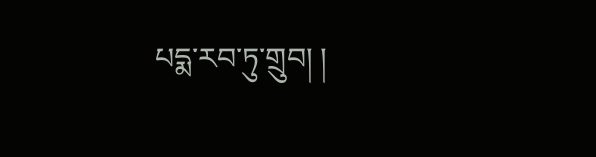པདྨ་རབ་ཏུ་གྲུབ། །